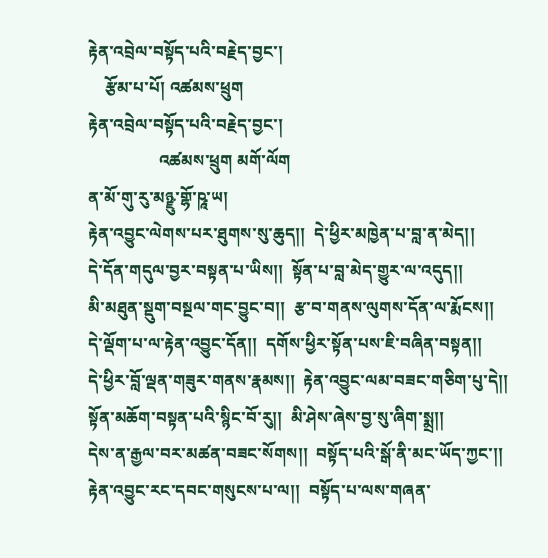རྟེན་འབྲེལ་བསྟོད་པའི་བརྗེད་བྱང་།
    རྩོམ་པ་པོ། འཚམས་ཕྲུག
རྟེན་འབྲེལ་བསྟོད་པའི་བརྗེད་བྱང་།
                 འཚམས་ཕྲུག མགོ་ལོག
ན་མོ་གུ་རུ་མཉྫུ་གྷོ་ཥཱ་ཡ།
རྟེན་འབྱུང་ལེགས་པར་ཐུགས་སུ་ཆུད།།  དེ་ཕྱིར་མཁྱེན་པ་བླ་ན་མེད།།
དེ་དོན་གདུལ་བྱར་བསྟན་པ་ཡིས།།  སྟོན་པ་བླ་མེད་གྱུར་ལ་འདུད།།
མི་མཐུན་སྡུག་བསྔལ་གང་བྱུང་བ།།  རྩ་བ་གནས་ལུགས་དོན་ལ་རྨོངས།།
དེ་ལྡོག་པ་ལ་རྟེན་འབྱུང་དོན།།  དགོས་ཕྱིར་སྟོན་པས་ཇི་བཞིན་བསྟན།།
དེ་ཕྱིར་བློ་ལྡན་གཟུར་གནས་རྣམས།།  རྟེན་འབྱུང་ལམ་བཟང་གཅིག་པུ་དེ།།
སྟོན་མཆོག་བསྟན་པའི་སྙིང་བོ་རུ།།  མི་ཤེས་ཞེས་བྱ་སུ་ཞིག་སྨྲ།།
དེས་ན་རྒྱལ་བར་མཚན་བཟང་སོགས།།  བསྟོད་པའི་སྒོ་ནི་མང་ཡོད་ཀྱང་།།
རྟེན་འབྱུང་རང་དབང་གསུངས་པ་ལ།།  བསྟོད་པ་ལས་གཞན་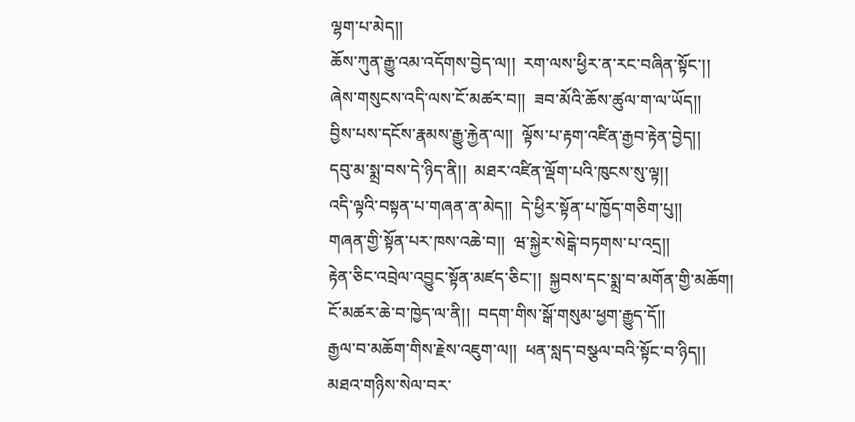ལྷག་པ་མེད།།
ཆོས་ཀུན་རྒྱུ་འམ་འདོགས་བྱེད་ལ།།  རག་ལས་ཕྱིར་ན་རང་བཞིན་སྟོང་།།
ཞེས་གསུངས་འདི་ལས་ངོ་མཚར་བ།།  ཟབ་མོའི་ཆོས་ཚུལ་ག་ལ་ཡོད།།
བྱིས་པས་དངོས་རྣམས་རྒྱུ་རྐྱེན་ལ།།  ལྟོས་པ་རྟག་འཛིན་རྒྱབ་རྟེན་བྱེད།།
དབུ་མ་སྨྲ་བས་དེ་ཉིད་ནི།།  མཐར་འཛིན་ལྡོག་པའི་ཁུངས་སུ་ལྟ།།
འདི་ལྟའི་བསྟན་པ་གཞན་ན་མེད།།  དེ་ཕྱིར་སྟོན་པ་ཁྱོད་གཅིག་པུ།།
གཞན་གྱི་སྟོན་པར་ཁས་འཆེ་བ།།  ཝ་སྐྱེར་སེངྒེ་བཏགས་པ་འདྲ།།
རྟེན་ཅིང་འབྲེལ་འབྱུང་སྟོན་མཛད་ཅིང་།།  སྐྱབས་དང་སྨྲ་བ་མགོན་གྱི་མཆོག།
ངོ་མཚར་ཆེ་བ་ཁྱེད་ལ་ནི།།  བདག་གིས་སྒོ་གསུམ་ཕྱག་རྒྱུད་དོ།།
རྒྱལ་བ་མཆོག་གིས་རྗེས་འཇུག་ལ།།  ཕན་སླད་བསྩལ་བའི་སྟོང་བ་ཉིད།།
མཐའ་གཉིས་སེལ་བར་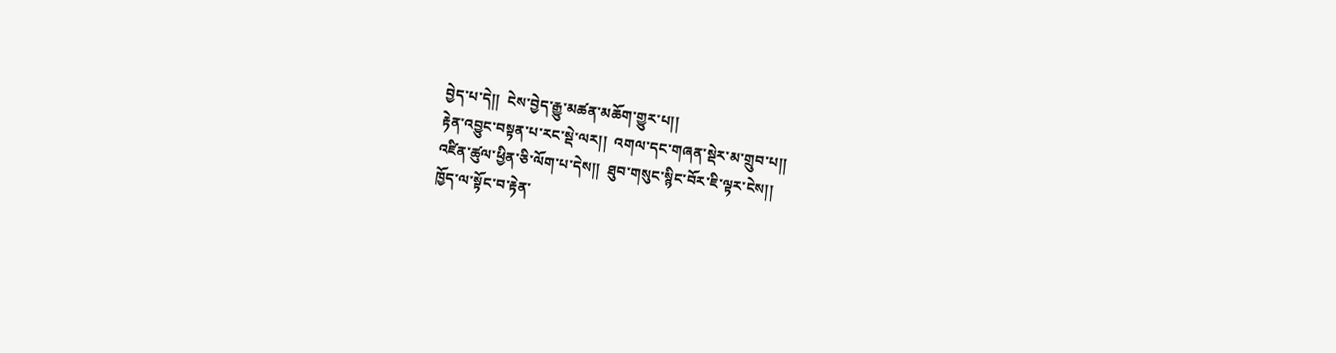བྱེད་པ་དེ།།  ངེས་བྱེད་རྒྱུ་མཚན་མཆོག་གྱུར་པ།།
རྟེན་འབྱུང་བསྟན་པ་རང་སྡེ་ལར།།  འགལ་དང་གཞན་སྡེར་མ་གྲུབ་པ།།
འཛིན་ཚུལ་ཕྱིན་ཅི་ལོག་པ་དེས།།  ཐུབ་གསུང་སྙིང་བོར་ཇི་ལྟར་ངེས།།
ཁྱོད་ལ་སྟོང་བ་རྟེན་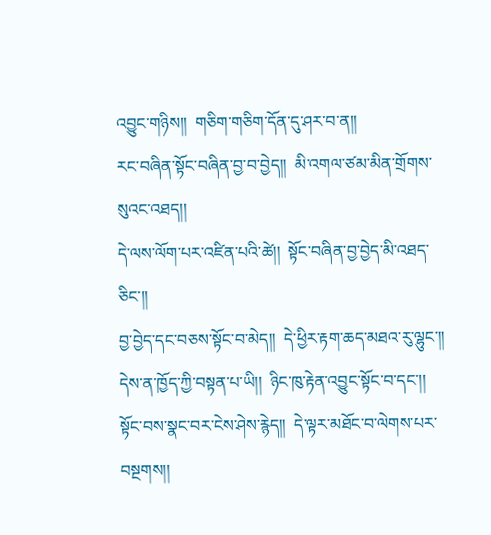འབྱུང་གཉིས།།  གཅིག་གཅིག་དོན་དུ་ཤར་བ་ན།།
རང་བཞིན་སྟོང་བཞིན་བྱ་བ་བྱེད།།  མི་འགལ་ཙམ་མིན་གྲོགས་སུའང་འཐད།།
དེ་ལས་ལོག་པར་འཛིན་པའི་ཚེ།།  སྟོང་བཞིན་བྱ་བྱེད་མི་འཐད་ཅིང་།།
བྱ་བྱེད་དང་བཅས་སྟོང་བ་མེད།།  དེ་ཕྱིར་རྟག་ཆད་མཐའ་རུ་ལྷུང་།།
དེས་ན་ཁྱོད་ཀྱི་བསྟན་པ་ཡི།།  ཉིང་ཁུ་རྟེན་འབྱུང་སྟོང་བ་དང་།།
སྟོང་བས་སྣང་བར་ངེས་ཤེས་རྙེད།།  དེ་ལྟར་མཐོང་བ་ལེགས་པར་བསྔགས།།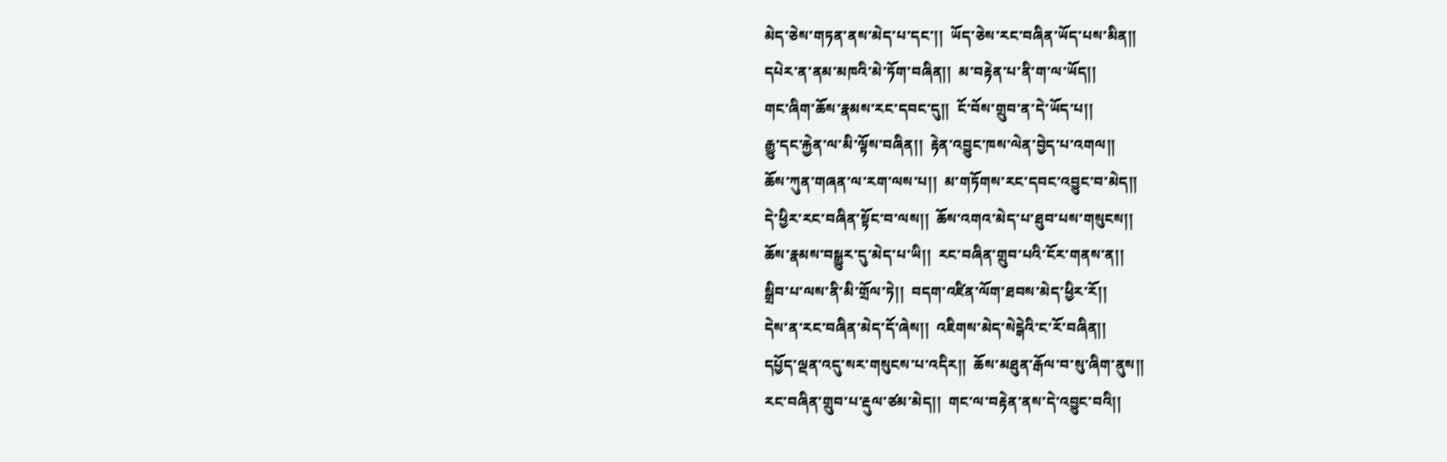མེད་ཅེས་གཏན་ནས་མེད་པ་དང་།།  ཡོད་ཅེས་རང་བཞིན་ཡོད་པས་མིན།།
དཔེར་ན་ནམ་མཁའི་མེ་ཏོག་བཞིན།།  མ་བརྟེན་པ་ནི་ག་ལ་ཡོད།།
གང་ཞིག་ཆོས་རྣམས་རང་དབང་དུ།།  ངོ་བོས་གྲུབ་ན་དེ་ཡོད་པ།།
རྒྱུ་དང་རྐྱེན་ལ་མི་ལྟོས་བཞིན།།  རྟེན་འབྱུང་ཁས་ལེན་བྱེད་པ་འགལ།།
ཆོས་ཀུན་གཞན་ལ་རག་ལས་པ།།  མ་གཏོགས་རང་དབང་འབྱུང་བ་མེད།།
དེ་ཕྱིར་རང་བཞིན་སྟོང་བ་ལས།།  ཆོས་འགའ་མེད་པ་ཐུབ་པས་གསུངས།།
ཆོས་རྣམས་བསྒྱུར་དུ་མེད་པ་ཡི།།  རང་བཞིན་གྲུབ་པའི་ངོར་གནས་ན།།
སྒྲིབ་པ་ལས་ནི་མི་གྲོལ་ཏེ།།  བདག་འཛིན་ལོག་ཐབས་མེད་ཕྱིར་རོ།།
དེས་ན་རང་བཞིན་མེད་དོ་ཞེས།།  འཇིགས་མེད་སེངྒེའི་ང་རོ་བཞིན།།
དཔྱོད་ལྡན་འདུ་སར་གསུངས་པ་འདིར།།  ཆོས་མཐུན་རྒོལ་བ་སུ་ཞིག་ནུས།།
རང་བཞིན་གྲུབ་པ་རྡུལ་ཙམ་མེད།།  གང་ལ་བརྟེན་ནས་དེ་འབྱུང་བའི།།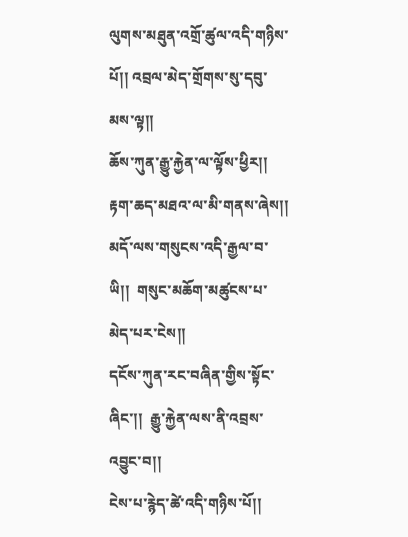ལུགས་མཐུན་འགྲོ་ཚུལ་འདི་གཉིས་པོ།། འབྲལ་མེད་གྲོགས་སུ་དབུ་མས་ལྟ།།
ཆོས་ཀུན་རྒྱུ་རྐྱེན་ལ་ལྟོས་ཕྱིར།།  རྟག་ཆད་མཐའ་ལ་མི་གནས་ཞེས།།
མདོ་ལས་གསུངས་འདི་རྒྱལ་བ་ཡི།།  གསུང་མཆོག་མཚུངས་པ་མེད་པར་ངེས།།
དངོས་ཀུན་རང་བཞིན་གྱིས་སྟོང་ཞིང་།།  རྒྱུ་རྐྱེན་ལས་ནི་འབྲས་འབྱུང་བ།།
ངེས་པ་རྙེད་ཚེ་འདི་གཉིས་པོ།།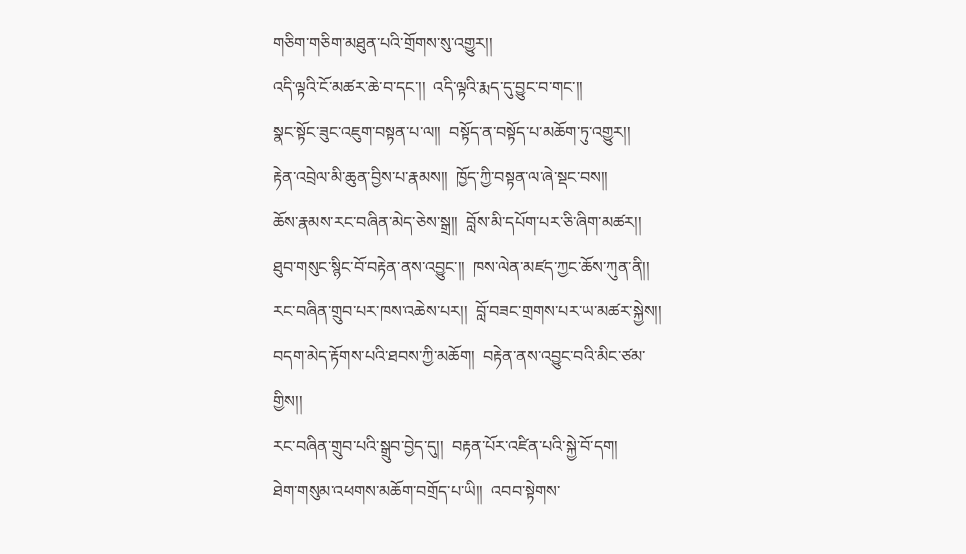གཅིག་གཅིག་མཐུན་པའི་གྲོགས་སུ་འགྱུར།།
འདི་ལྟའི་ངོ་མཚར་ཆེ་བ་དང་།།  འདི་ལྟའི་རྨད་དུ་བྱུང་བ་གང་།།
སྣང་སྟོང་ཟུང་འཇུག་བསྟན་པ་ལ།།  བསྟོད་ན་བསྟོད་པ་མཆོག་ཏུ་འགྱུར།།
རྟེན་འབྲེལ་མི་ཆུན་བྱིས་པ་རྣམས།།  ཁྱོད་ཀྱི་བསྟན་ལ་ཞེ་སྡང་བས།།
ཆོས་རྣམས་རང་བཞིན་མེད་ཅེས་སྒྲ།།  བློས་མི་དཔོག་པར་ཅི་ཞིག་མཚར།།
ཐུབ་གསུང་སྙིང་བོ་བརྟེན་ནས་འབྱུང་།།  ཁས་ལེན་མཛད་ཀྱང་ཆོས་ཀུན་ནི།།
རང་བཞིན་གྲུབ་པར་ཁས་འཆེས་པར།།  བློ་བཟང་གྲགས་པར་ཡ་མཚར་སྐྱེས།།
བདག་མེད་རྟོགས་པའི་ཐབས་ཀྱི་མཆོག།  བརྟེན་ནས་འབྱུང་བའི་མིང་ཙམ་གྱིས།།
རང་བཞིན་གྲུབ་པའི་སྒྲུབ་བྱེད་དུ།།  བརྟན་པོར་འཛིན་པའི་སྐྱེ་བོ་དག།
ཐེག་གསུམ་འཕགས་མཆོག་བགྲོད་པ་ཡི།།  འབབ་སྟེགས་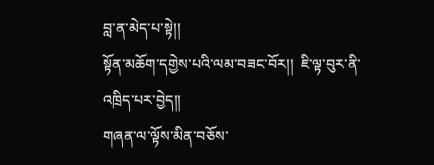བླ་ན་མེད་པ་སྟེ།།
སྟོན་མཆོག་དགྱེས་པའི་ལམ་བཟང་བོར།།  ཇི་ལྟ་བུར་ནི་འཁྲིད་པར་བྱེད།།
གཞན་ལ་ལྟོས་མིན་བཅོས་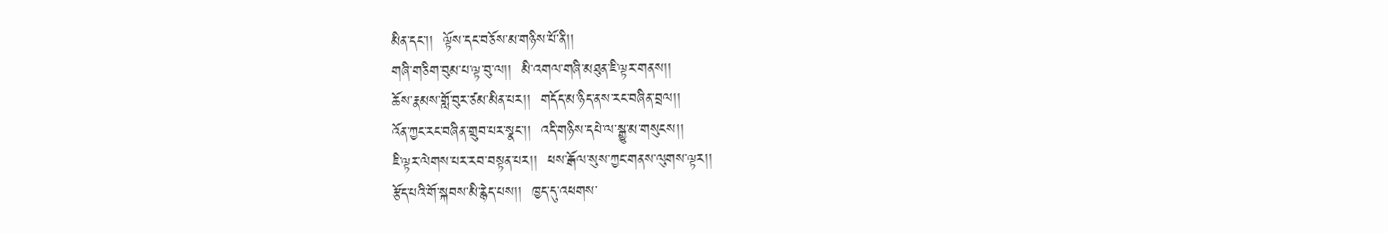མིན་དང་།།  ལྟོས་དང་བཅོས་མ་གཉིས་པོ་ནི།།
གཞི་གཅིག་བུམ་པ་ལྟ་བུ་ལ།།  མི་འགལ་གཞི་མཐུན་ཇི་ལྟར་གནས།།
ཆོས་རྣམས་གློ་བུར་ཙམ་མིན་པར།།  གདོད་མ་ཉིད་ནས་རང་བཞིན་བྲལ།།
འོན་ཀྱང་རང་བཞིན་གྲུབ་པར་སྣང་།།  འདི་གཉིས་དཔེ་ལ་སྒྱུ་མ་གསུངས།།
ཇི་ལྟར་ལེགས་པར་རབ་བསྟན་པར།།  ཕས་རྒོལ་སུས་ཀྱང་གནས་ལུགས་ལྟར།།
རྩོད་པའི་གོ་སྐབས་མི་རྙེད་པས།།  ཁྱད་དུ་འཕགས་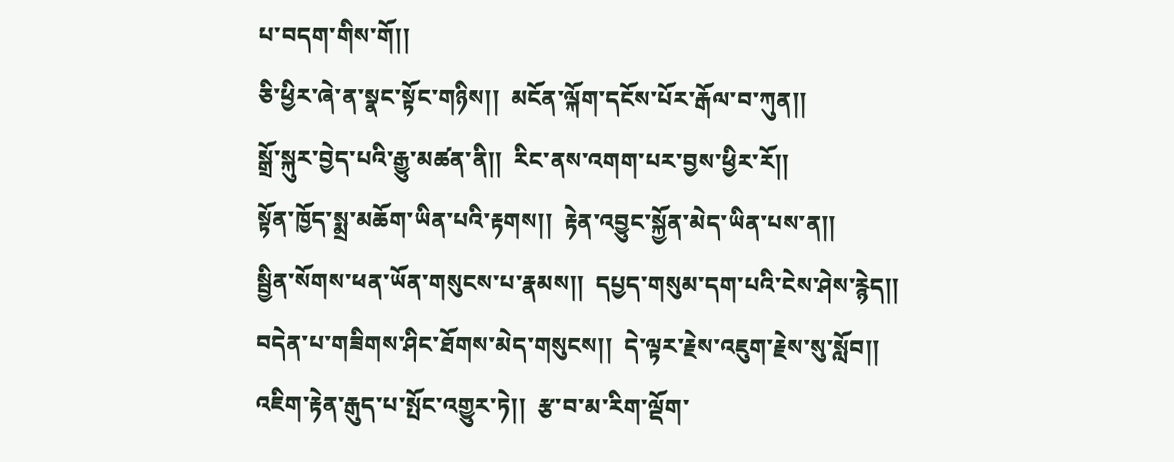པ་བདག་གིས་གོ།།
ཅི་ཕྱིར་ཞེ་ན་སྣང་སྟོང་གཉིས།།  མངོན་ལྐོག་དངོས་པོར་རྒོལ་བ་ཀུན།།
སྒྲོ་སྐུར་བྱེད་པའི་རྒྱུ་མཚན་ནི།།  རིང་ནས་འགག་པར་བྱས་ཕྱིར་རོ།།
སྟོན་ཁྱོད་སྨྲ་མཆོག་ཡིན་པའི་རྟགས།།  རྟེན་འབྱུང་སྐྱོན་མེད་ཡིན་པས་ན།།
སྦྱིན་སོགས་ཕན་ཡོན་གསུངས་པ་རྣམས།།  དཔྱད་གསུམ་དག་པའི་ངེས་ཤེས་རྙེད།།
བདེན་པ་གཟིགས་ཤིང་ཐོགས་མེད་གསུངས།།  དེ་ལྟར་རྗེས་འཇུག་རྗེས་སུ་སློབ།།
འཇིག་རྟེན་རྒུད་པ་སྤོང་འགྱུར་ཏེ།།  རྩ་བ་མ་རིག་ལྡོག་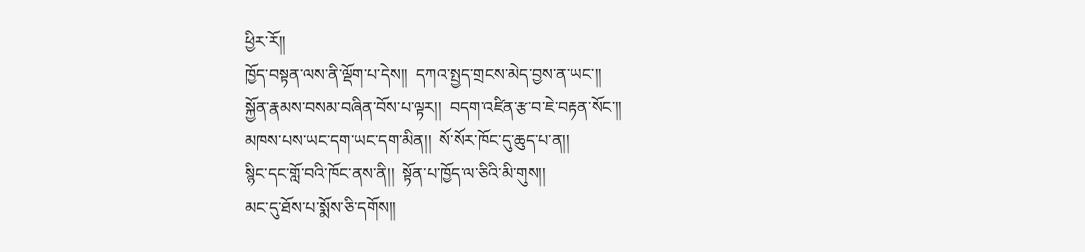ཕྱིར་རོ།།
ཁྱོད་བསྟན་ལས་ནི་ལྡོག་པ་དེས།།  དཀའ་སྤྱད་གྲངས་མེད་བྱས་ན་ཡང་།།
སྐྱོན་རྣམས་བསམ་བཞིན་བོས་པ་ལྟར།།  བདག་འཛིན་རྩ་བ་ཇེ་བརྟན་སོང་།།
མཁས་པས་ཡང་དག་ཡང་དག་མིན།།  སོ་སོར་ཁོང་དུ་ཆུད་པ་ན།།
སྙིང་དང་གློ་བའི་ཁོང་ནས་ནི།།  སྟོན་པ་ཁྱོད་ལ་ཅིའི་མི་གུས།།
མང་དུ་ཐོས་པ་སྨོས་ཅི་དགོས།།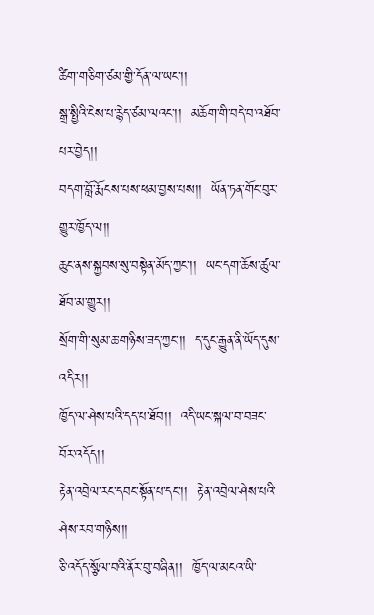ཚིག་གཅིག་ཙམ་གྱི་དོན་ལ་ཡང་།།
སྒྲ་སྤྱིའི་ངེས་པ་རྙེད་ཙམ་ལའང་།།  མཆོག་གི་བདེ་བ་འཐོབ་པར་བྱེད།།
བདག་བློ་རྨོངས་པས་ཕམ་བྱས་པས།།  ཡོན་ཏན་གོང་བུར་གྱུར་ཁྱོད་ལ།།
ཆུང་ནས་སྐྱབས་སུ་བསྟེན་མོད་ཀྱང་།།  ཡང་དག་ཆོས་ཚུལ་ཐོབ་མ་གྱུར།།
སྲོག་གི་སུམ་ཆ་གཉིས་ཟད་ཀྱང་།།  ད་དུང་རྒྱུན་ནི་ཡོད་དུས་འདིར།།
ཁྱོད་ལ་ཤེས་པའི་དད་པ་ཐོབ།།  འདི་ཡང་སྐལ་བ་བཟང་བོར་འདོད།།
རྟེན་འབྲེལ་རང་དབང་སྟོན་པ་དང་།།  རྟེན་འབྲེལ་ཤེས་པའི་ཤེས་རབ་གཉིས།།
ཅི་འདོད་སྩོལ་བའི་ནོར་བུ་བཞིན།།  ཁྱོད་ལ་མངའ་ཡི་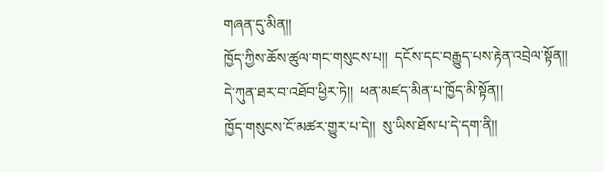གཞན་དུ་མིན།།
ཁྱོད་ཀྱིས་ཆོས་ཚུལ་གང་གསུངས་པ།།  དངོས་དང་བརྒྱུད་པས་རྟེན་འབྲེལ་སྟོན།།
དེ་ཀུན་ཐར་བ་འཐོབ་ཕྱིར་ཏེ།།  ཕན་མཛད་མིན་པ་ཁྱོད་མི་སྟོན།།
ཁྱོད་གསུངས་ངོ་མཚར་གྱུར་པ་དེ།།  སུ་ཡིས་ཐོས་པ་དེ་དག་ནི།།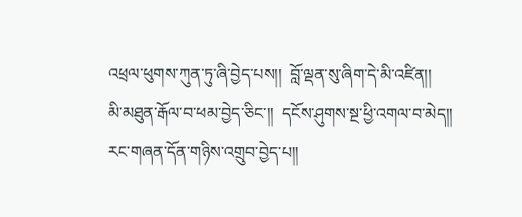འཕྲལ་ཕུགས་ཀུན་ཏུ་ཞི་བྱེད་པས།།  བློ་ལྡན་སུ་ཞིག་དེ་མི་འཛིན།།
མི་མཐུན་རྒོལ་བ་ཕམ་བྱེད་ཅིང་།།  དངོས་ཤུགས་སྔ་ཕྱི་འགལ་བ་མེད།།
རང་གཞན་དོན་གཉིས་འགྲུབ་བྱེད་པ།།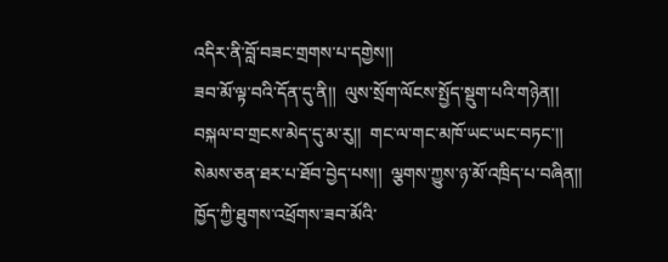འདིར་ནི་བློ་བཟང་གྲགས་པ་དགྱེས།།
ཟབ་མོ་ལྟ་བའི་དོན་དུ་ནི།།  ལུས་སྲོག་ལོངས་སྤྱོད་སྡུག་པའི་གཉེན།།
བསྐལ་བ་གྲངས་མེད་དུ་མ་རུ།།  གང་ལ་གང་མཁོ་ཡང་ཡང་བཏང་།།
སེམས་ཅན་ཐར་པ་ཐོབ་བྱེད་པས།།  ལྕགས་ཀྱུས་ཉ་མོ་འཁྲིད་པ་བཞིན།།
ཁྱོད་ཀྱི་ཐུགས་འཕྲོགས་ཟབ་མོའི་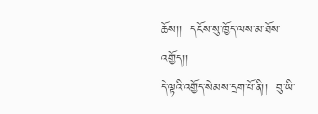ཆོས།།  དངོས་སུ་ཁྱོད་ལས་མ་ཐོས་འགྱོད།།
དེ་ལྟའི་འགྱོད་སེམས་དྲག་པོ་ནི།།  བུ་ཡི་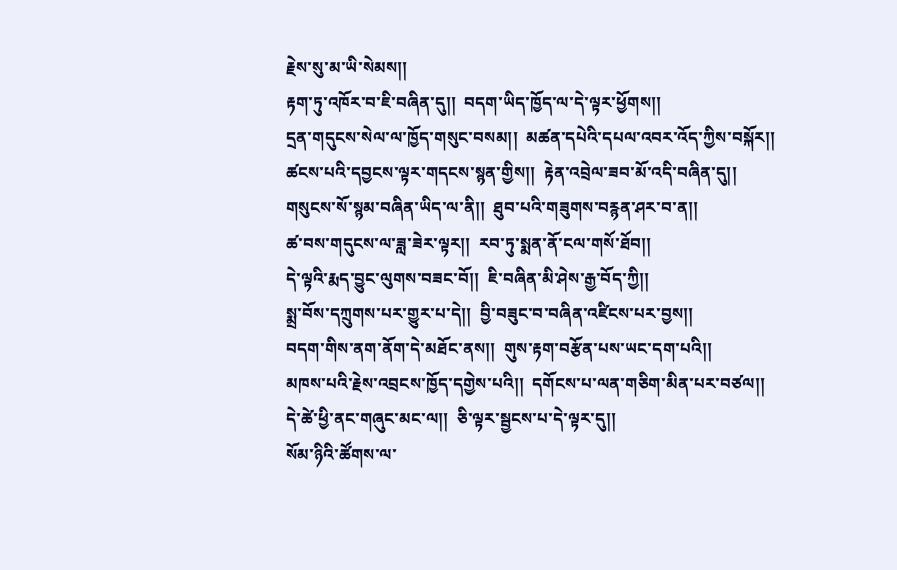རྗེས་སུ་མ་ཡི་སེམས།།
རྟག་ཏུ་འཁོར་བ་ཇི་བཞིན་དུ།།  བདག་ཡིད་ཁྱོད་ལ་དེ་ལྟར་ཕྱོགས།།
དྲན་གདུངས་སེལ་ལ་ཁྱོད་གསུང་བསམ།།  མཚན་དཔེའི་དཔལ་འབར་འོད་ཀྱིས་བསྐོར།།
ཚངས་པའི་དབྱངས་ལྟར་གདངས་སྙན་གྱིས།།  རྟེན་འབྲེལ་ཟབ་མོ་འདི་བཞིན་དུ།།
གསུངས་སོ་སྙམ་བཞིན་ཡིད་ལ་ནི།།  ཐུབ་པའི་གཟུགས་བརྙན་ཤར་བ་ན།།
ཚ་བས་གདུངས་ལ་ཟླ་ཟེར་ལྟར།།  རབ་ཏུ་སྨན་ནོ་ངལ་གསོ་ཐོབ།།
དེ་ལྟའི་རྨད་བྱུང་ལུགས་བཟང་བོ།།  ཇི་བཞིན་མི་ཤེས་རྒྱ་བོད་ཀྱི།།
སྨྲ་བོས་དཀྲུགས་པར་གྱུར་པ་དེ།།  བྱི་བཟུང་བ་བཞིན་འཛིངས་པར་བྱས།།
བདག་གིས་ནག་ནོག་དེ་མཐོང་ནས།།  གུས་རྟག་བརྩོན་པས་ཡང་དག་པའི།།
མཁས་པའི་རྗེས་འབྲངས་ཁྱོད་དགྱེས་པའི།།  དགོངས་པ་ལན་གཅིག་མིན་པར་བཙལ།།
དེ་ཚེ་ཕྱི་ནང་གཞུང་མང་ལ།།  ཅི་ལྟར་སྦྱངས་པ་དེ་ལྟར་དུ།།
སོམ་ཉིའི་ཚོགས་ལ་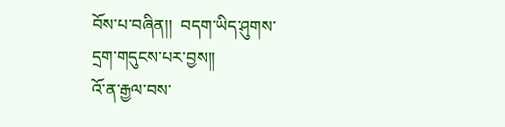བོས་པ་བཞིན།།  བདག་ཡིད་ཤུགས་དྲག་གདུངས་པར་བྱས།།
འོ་ན་རྒྱལ་བས་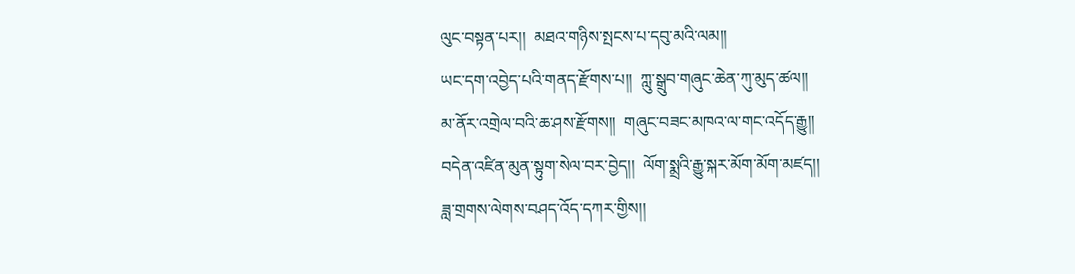ལུང་བསྟན་པར།།  མཐའ་གཉིས་སྤངས་པ་དབུ་མའི་ལམ།།
ཡང་དག་འབྱེད་པའི་གནད་རྫོགས་པ།།  ཀླུ་སྒྲུབ་གཞུང་ཆེན་ཀུ་མུད་ཚལ།།
མ་ནོར་འགྲེལ་བའི་ཆ་ཤས་རྫོགས།།  གཞུང་བཟང་མཁའ་ལ་གང་འདོད་རྒྱུ།།
བདེན་འཛིན་མུན་སྟུག་སེལ་བར་བྱེད།།  ལོག་སྨྲའི་རྒྱུ་སྐར་མོག་མོག་མཛད།།
ཟླ་གྲགས་ལེགས་བཤད་འོད་དཀར་གྱིས།།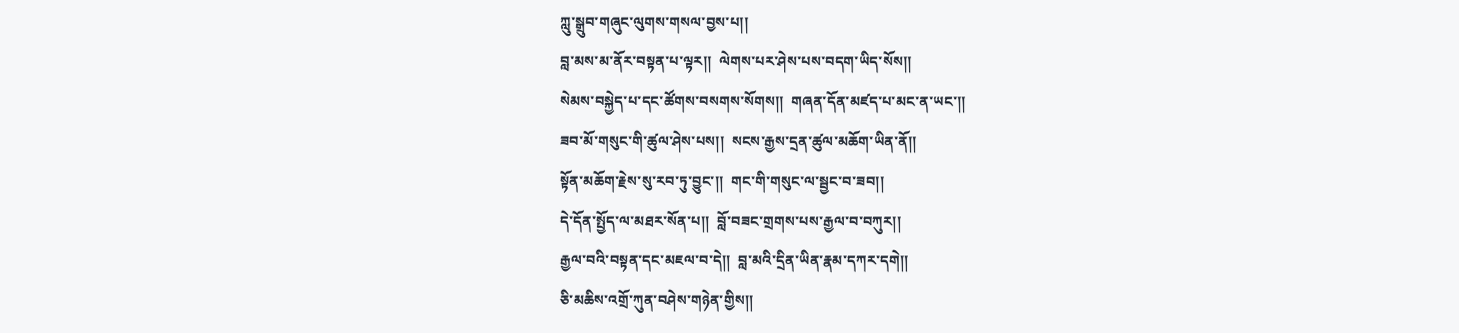ཀླུ་སྒྲུབ་གཞུང་ལུགས་གསལ་བྱས་པ།།
བླ་མས་མ་ནོར་བསྟན་པ་ལྟར།།  ལེགས་པར་ཤེས་པས་བདག་ཡིད་སོས།།
སེམས་བསྐྱེད་པ་དང་ཚོགས་བསགས་སོགས།།  གཞན་དོན་མཛད་པ་མང་ན་ཡང་།།
ཟབ་མོ་གསུང་གི་ཚུལ་ཤེས་པས།།  སངས་རྒྱས་དྲན་ཚུལ་མཆོག་ཡིན་ནོ།།
སྟོན་མཆོག་རྗེས་སུ་རབ་ཏུ་བྱུང་།།  གང་གི་གསུང་ལ་སྦྱང་བ་ཟབ།།
དེ་དོན་སྤྱོད་ལ་མཐར་སོན་པ།།  བློ་བཟང་གྲགས་པས་རྒྱལ་བ་བཀུར།།
རྒྱལ་བའི་བསྟན་དང་མཇལ་བ་དེ།།  བླ་མའི་དྲིན་ཡིན་རྣམ་དཀར་དགེ།།
ཅི་མཆིས་འགྲོ་ཀུན་བཤེས་གཉེན་གྱིས།།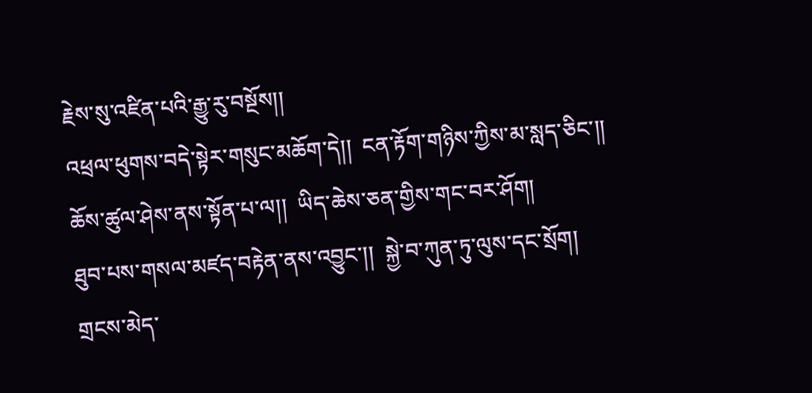རྗེས་སུ་འཛིན་པའི་རྒྱུ་རུ་བསྔོས།།
འཕྲལ་ཕུགས་བདེ་སྟེར་གསུང་མཆོག་དེ།།  ངན་རྟོག་གཉིས་ཀྱིས་མ་སླད་ཅིང་།།
ཆོས་ཚུལ་ཤེས་ནས་སྟོན་པ་ལ།།  ཡིད་ཆེས་ཅན་གྱིས་གང་བར་ཤོག།
ཐུབ་པས་གསལ་མཛད་བརྟེན་ནས་འབྱུང་།།  སྐྱེ་བ་ཀུན་ཏུ་ལུས་དང་སྲོག།
གྲངས་མེད་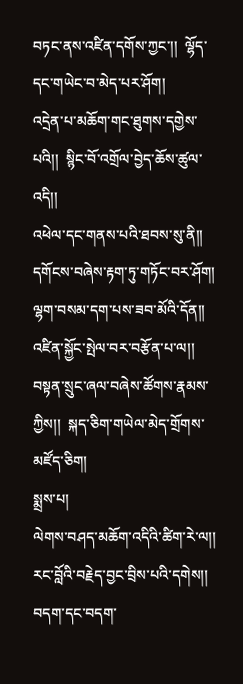བཏང་ནས་འཛིན་དགོས་ཀྱང་།།  ལྷོད་དང་གཡེང་བ་མེད་པར་ཤོག།
འདྲེན་པ་མཆོག་གང་ཐུགས་དགྱེས་པའི།།  སྙིང་བོ་འགྲོལ་བྱེད་ཆོས་ཚུལ་འདི།།
འཕེལ་དང་གནས་པའི་ཐབས་སུ་ནི།།  དགོངས་བཞེས་རྟག་ཏུ་གཏོང་བར་ཤོག།
ལྷག་བསམ་དག་པས་ཟབ་མོའི་དོན།།  འཛིན་སྐྱོང་སྤེལ་བར་བརྩོན་པ་ལ།།
བསྟན་སྲུང་ཞལ་བཞེས་ཚོགས་རྣམས་ཀྱིས།།  སྐད་ཅིག་གཡེལ་མེད་གྲོགས་མཛོད་ཅིག།
སྨྲས་པ།
ལེགས་བཤད་མཆོག་འདིའི་ཚིག་རེ་ལ།།
རང་བློའི་བརྗེད་བྱང་བྲིས་པའི་དགེས།།
བདག་དང་བདག་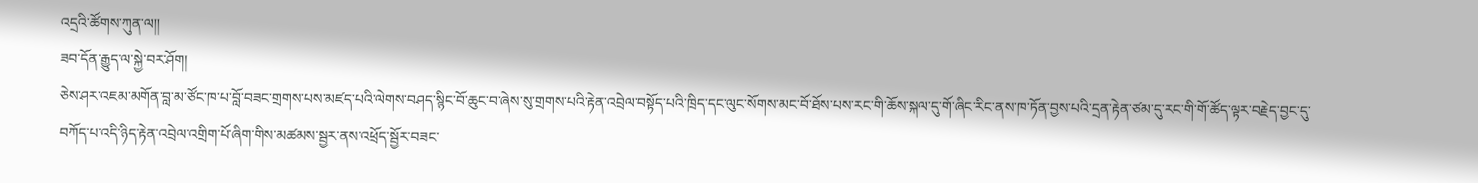འདྲའི་ཚོགས་ཀུན་ལ།།
ཟབ་དོན་རྒྱུད་ལ་སྐྱེ་བར་ཤོག།
ཅེས་ཤར་འཇམ་མགོན་བླ་མ་ཙོང་ཁ་པ་བློ་བཟང་གྲགས་པས་མཛད་པའི་ལེགས་བཤད་སྙིང་བོ་ཆུང་བ་ཞེས་སུ་གྲགས་པའི་རྟེན་འབྲེལ་བསྟོད་པའི་ཁྲིད་དང་ལུང་སོགས་མང་བོ་ཐོས་པས་རང་གི་ཆོས་སྐལ་དུ་གོ་ཞིང་རིང་ནས་ཁ་ཏོན་བྱས་པའི་དྲན་རྟེན་ཙམ་དུ་རང་གི་གོ་ཚོད་ལྟར་བརྗེད་བྱང་དུ་བཀོད་པ་འདི་ཉིད་རྟེན་འབྲེལ་འགྲིག་པོ་ཞིག་གིས་མཚམས་སྦྱར་ནས་འཕྲོད་སྦྱོར་བཟང་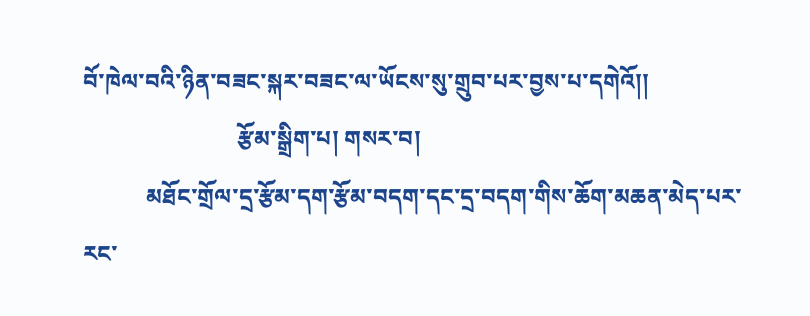བོ་ཁེལ་བའི་ཉིན་བཟང་སྐར་བཟང་ལ་ཡོངས་སུ་གྲུབ་པར་བྱས་པ་དགེའོ།།
                           རྩོམ་སྒྲིག་པ། གསར་བ།
           མཐོང་གྲོལ་དྲ་རྩོམ་དག་རྩོམ་བདག་དང་དྲ་བདག་གིས་ཆོག་མཆན་མེད་པར་རང་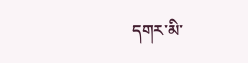དགར་མི་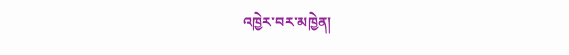འཁྱེར་བར་མཁྱེན།